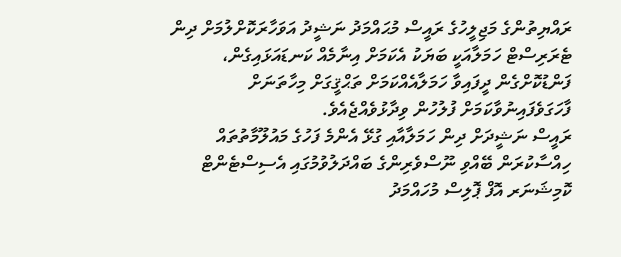ރައްޔިތުންގެ މަޖިލީހުގެ ރައީސް މުޙައްމަދު ނަޝީދު އަވަހާރަކޮށްލުމަށް ދިން ޓެރަރިސްޓް ހަމަލާއަކީ ބަޔަކު އެކަމަށް އިނާމެއް ކަނޑައަޅައިގެން، ފަންޑުކޮށްގެން ދީފައިވާ ހަމަލާއެއްކަމަށް ތަޙްޤީގަށް މިހާތަނަށް ފާހަގަވެފައިނުވާކަމަށް ފުލުހުން ވިދާޅުވެއްޖެއެވެ.
ރައީސް ނަޝީދަށް ދިން ހަމަލާއާއި ގުޅޭ އެންމެ ފަހުގެ މައުލޫމާތުތައް ހިއްސާކުރަން ބޭއްވި ނޫސްވެރިންގެ ބައްދަލުވުމުގައި އެސިސްޓެންޓް ކޮމިޝަނަރ އޮފް ޕޮލިސް މުހައްމަދު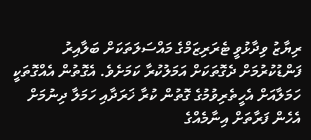ރިޔާޒު ވިދާޅުވީ ޓެރަރިޒަމްގެ މައްސަލަތަކަށް ބަލާއިރު ފަންޑުކުރުމަށް ދެގޮތަކަށް އަމަލުކުރާ ކަމަށެވެ. އެގޮތުން އެއްގޮތަކީ ހަމަލާއަށް އެހީތެރިވުމުގެ ގޮތުން ކުރާ ޚަރަދާއި ހަމަލާ ދިނުމަށް އެހެން ފަރާތަށް އިނާމެއްގެ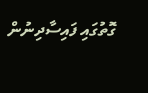ގޮތުގައި ފައިސާދިނުން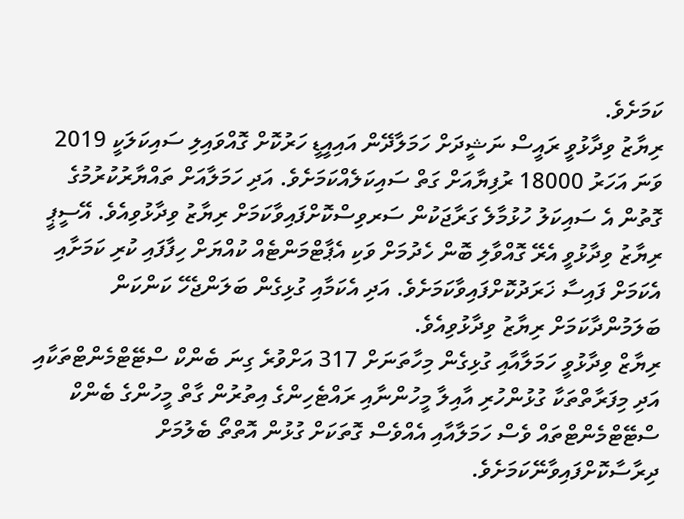ކަމަށެވެ.
ރިޔާޒު ވިދާޅުވީ ރައީސް ނަޝީދަށް ހަމަލާދޭން އައިއީޑީ ހަރުކޮށް ގޮއްވައިލި ސައިކަލަކީ 2019 ވަނަ އަހަރު 18000 ރުފިޔާއަށް ގަތް ސައިކަލެއްކަމަށެވެ. އަދި ހަމަލާއަށް ތައްޔާރުކުރުމުގެ ގޮތުން އެ ސައިކަލު ހުޅުމާލެ ގަރާޖަކުން ސަރވިސްކޮށްފައިވާކަމަށް ރިޔާޒު ވިދާޅުވިއެވެ. އޭސީޕީ ރިޔާޒު ވިދާޅުވީ އެރޭ ގޮއްވާލި ބޮން ހެދުމަށް ވަކި އެޕާޓްމަންޓެއް ކުއްޔަށް ހިފާފައި ކުރި ކަމަށާއި އެކަމަށް ފައިސާ ޚަރަދުކޮށްފައިވާކަމަށެވެ. އަދި އެކަމާއި ގުޅިގެން ބަލަންޖެހޭ ކަންކަން ބަލަމުންދާކަމަށް ރިޔާޒު ވިދާޅުވިއެވެ.
ރިޔާޒް ވިދާޅުވީ ހަމަލާއާއި ގުޅިގެން މިހާތަނަށް 317 އަށްވުރެ ގިނަ ބެންކް ސްޓޭޓްމެންޓްތަކާއި އަދި މިފަރާތްތަކާ ގުޅުންހުރި އާއިލާ މީހުންނާއި ރައްޓެހިންގެ އިތުރުން ގާތް މީހުންގެ ބެންކް ސްޓޭޓްމެންޓްތައް ވެސް ހަމަލާއާއި އެއްވެސް ގޮތަކަށް ގުޅުން އޮތްތޯ ބެލުމަށް ދިރާސާކޮށްފައިވާނޭކަމަށެވެ.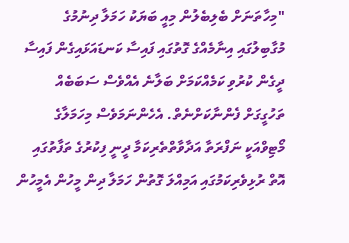"މިހާތަނަށް ބެލިބެލުން މިއީ ބަޔަކު ހަމަލާ ދިނުމުގެ މުގާބިލުގައި އިނާމެއްގެ ގޮތުގައި ފައިސާ ކަނޑައަޅައިގެން ފައިސާ ދީގެން ކުރުވި ކަމެއްކަމަށް ބަލާނެ އެއްވެސް ސަބަބެއް ތަހުގީގަށް ފެންނާކަށްނެތް. އެހެންނަމަވެސް މިހަމަލާގެ މޯޓިވްއަކީ ނަފްރަތާ އަދާވާތްތެރިކަމާ ދީނީ ފިކުރުގެ ތަފާތުގައި އޮތް ރުޅިވެރިކަމުގައި އަމިއްލަ ގޮތުން ހަމަލާ ދިން މީހުން އެމީހުން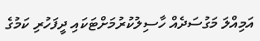އަމިއްލަ މަގުސަދެއް ހާސިލުކުރުމަށްޓަކައި ދީފަހުރި ކަމުގެ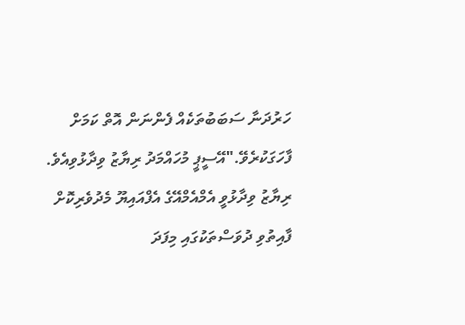ހަރުދަނާ ސަބަބުތަކެއް ފެންނަން އޮތް ކަމަށް ފާހަގަކުރެވޭ."އޭސީޕީ މުހައްމަދު ރިޔާޒު ވިދާޅުވިއެވެ.
ރިޔާޒު ވިދާޅުވީ އެމްއެމްއޭގެ އެފްއައިޔޫ މެދުވެރިކޮށް ފާއިތުވި ދުވަސްތަކުގައި މިފަދަ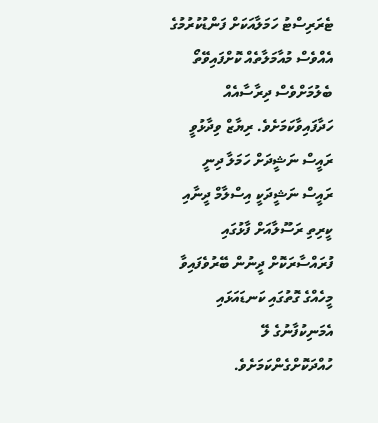ޓެރަރިސްޓު ހަމަލާއަކަށް ފަންޑުކުރުމުގެ އެއްވެސް މުއާމަލާތެއް ކޮށްފައިވޭތޯ ބެލުމަށްވެސް ދިރާސާއެއް ހަދާފައިވާކަމަށެވެ. ރިޔާޒް ވިދާޅުވީ ރައީސް ނަޝީދަށް ހަމަލާ ދިނީ ރައީސް ނަޝީދަކީ އިސްލާމް ދީނާއި ކީރިތި ރަސޫލާއަށް ފާޅުގައި ފުރައްސާރަކޮށް ދީނުން ބޭރުވެފައިވާ މީހެއްގެ ގޮތުގައި ކަނޑައަޅައި އެމަނިކުފާނުގެ ލޭ ހުއްދަކޮށްގެންކަމަށެވެ.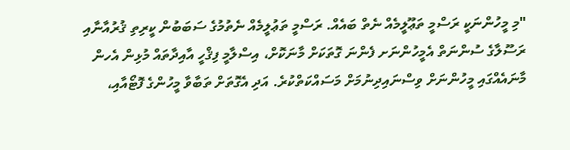"މި މީހުންނަކީ ރަސްމީ ތަޢޫލީމެއް ނެތް ބައެއް. ރަސްމީ ތަޢުލީމެއް ނެތުމުގެ ސަބަބުން ކީރިތި ޤުރުއާނާއި ރަސޫލާގެ ސުންނަތް އެމީހުންނަށ ފެންނަ ގޮތަކަށް މާނަކޮށް، އިސްލާމީ ފިޤްހީ އާއިދާތައް މުޅިން އެހން މާނައެއްގައި މީހުންނަށް ވިސްނައިދިނުމަށް މަސައްކަތްކުރެ. އަދި އެގޮތަށް ތަބާވާ މީހުންގެ ފޮޓޯއާއި،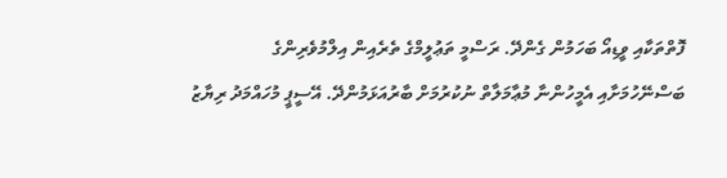ފޮތްތަކާއި ވީޑިއޯ ބަހަމުން ގެންދޭ. ރަސްމީ ތަޢުލީމްގެ ތެރެއިން އިލްމުވެރިންގެ ބަސްނޭހުމަށާއި އެމީހުންނާ މުޢާމަލާތް ނުކުރުމަށް ބާރުއަޅަމުންދޭ. އޭސީޕީ މުހައްމަދު ރިޔާޒު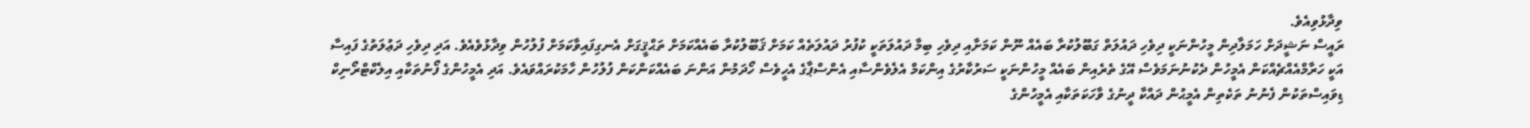ވިދާޅުވިއެވެ.
ރައީސް ނަޝީދަށް ހަމަލާދިން މީހުންނަކީ ދިވެހި ދައުލަތް ގަބޫލުކުރާ ބައެއް ނޫން ކަމަށާއި ދިވެހި ބިމާ ދައުލަތަކީ ކުފުރު ދައުލަތެއް ކަމަށް ޤަބޫލުކުރާ ބައެއްކަމަށް ތަޙްޤީގަށް އެނގިފައިވާކަމަށް ފުލުހުން ވިދާޅުވެއެވެ. އަދި ދިވެހި ދަޢުލަތުގެ ފައިސާ އަކީ ހަރާމްއެއްޗެއްކަން އެމީހުން ދެކުނުނަމަވެސް އޭގެ ތެރެއިން ބައެއް މީހުންނަކީ ސަރުކާރުގެ އިންކަމް އެލެވެންސާއި އެންސްޕާގެ އެހީވެސް ހޯދަމުން އަންނަ ބައެއްކަންކަން ފުލުހުން ހާމަކުރައްވައެވެ. އަދި އެމީހުންގެ ފޯނުތަކާއި އިލެކްޓްރޯނިކް ޑިވައިސްތަކުން ފެނުނު ތަކެތިން އެމީޙުން ދައްކާ ދީނުގެ ވާހަކަތަކާއި އެމީހުންގެ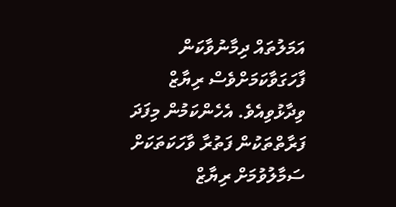އަމަލުތައް ދިމާނުވާކަން ފާހަގަވާކަމަށްވެސް ރިޔާޒް ވިދާޅުވިއެވެ. އެހެންކަމުން މިފަދަ ފަރާތްތަކުން ފަތުރާ ވާހަކަތަކަށް ސަމާލުވުމަށް ރިޔާޒް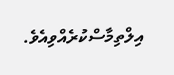އިލްތިމާސްކުރެއްވިއެވެ.